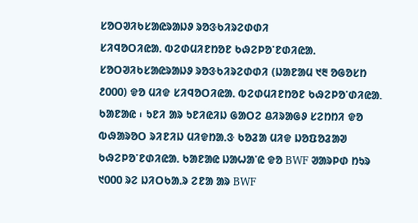ᱥᱚᱛᱣᱤᱠᱥᱟᱭᱨᱟᱡᱽ ᱨᱚᱝᱠᱤᱨᱮᱰᱰᱤ
ᱥᱤᱧᱚᱛᱤᱭᱟᱹ ᱵᱮᱰᱢᱤᱱᱴᱚᱱ ᱠᱷᱮᱞᱚᱸᱱᱰᱤᱭᱟᱹ
ᱥᱚᱛᱣᱤᱠᱥᱟᱭᱨᱟᱡᱽ ᱨᱚᱝᱠᱤᱨᱮᱰᱰᱤ (ᱡᱟᱱᱟᱢ ᱑᱓ ᱚᱜᱚᱥᱴ ᱒᱐᱐᱐) ᱫᱚ ᱢᱤᱫ ᱥᱤᱧᱚᱛᱤᱭᱟᱹ ᱵᱮᱰᱢᱤᱱᱴᱚᱱ ᱠᱷᱮᱞᱚᱸᱰᱤᱭᱟ. ᱠᱟᱱᱟᱭ ᱾ ᱩᱱᱤ ᱟᱨ ᱩᱱᱤᱭᱤᱡ ᱜᱟᱛᱮ ᱪᱤᱨᱟᱜᱽ ᱥᱮᱴᱴᱤ ᱫᱚ ᱵᱷᱟᱨᱚᱛ ᱨᱤᱱᱤᱡ ᱢᱤᱫᱴᱟᱹᱝ ᱠᱚᱲᱟ ᱢᱤᱫ ᱡᱚᱯᱚᱲᱟᱣ ᱠᱷᱮᱞᱚᱸᱱᱰᱤᱭᱟᱹ ᱠᱟᱱᱟᱭ ᱡᱟᱦᱟᱸᱭ ᱫᱚ BWF ᱣᱟᱨᱞᱰ ᱴᱩᱨ ᱑᱐᱐᱐ ᱨᱮ ᱡᱤᱛᱠᱟᱹᱨ ᱮᱱᱟ ᱟᱨ BWF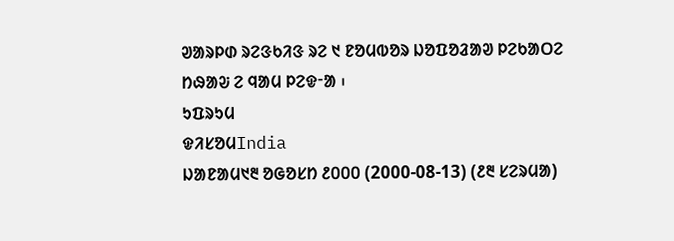ᱣᱟᱨᱞᱰ ᱨᱮᱝᱠᱤᱝ ᱨᱮ ᱑ ᱱᱚᱢᱵᱚᱨ ᱡᱚᱯᱚᱲᱟᱣ ᱞᱮᱠᱟᱛᱮ ᱴᱷᱟᱶ ᱮ ᱧᱟᱢ ᱞᱮᱫᱼᱟ ᱾
ᱩᱯᱨᱩᱢ
ᱫᱤᱥᱚᱢIndia
ᱡᱟᱱᱟᱢ᱑᱓ ᱚᱜᱚᱥᱴ ᱒᱐᱐᱐ (2000-08-13) (᱒᱓ ᱥᱮᱨᱢᱟ)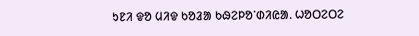ᱩᱱᱤ ᱫᱚ ᱢᱤᱫ ᱠᱚᱲᱟ ᱠᱷᱮᱞᱚᱸᱰᱤᱭᱟ. ᱦᱚᱛᱮᱛᱮ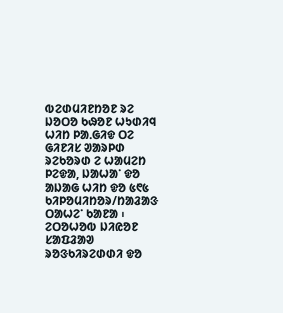ᱵᱮᱰᱢᱤᱱᱴᱚᱱ ᱨᱮ ᱡᱚᱛᱚ ᱠᱷᱚᱱ ᱦᱩᱰᱤᱧ ᱦᱤᱴ ᱞᱟᱹᱜᱤᱫ ᱛᱮ ᱜᱤᱱᱤᱥ ᱣᱟᱨᱞᱰ ᱨᱮᱠᱚᱨᱰ ᱮ ᱦᱟᱢᱮᱴ ᱞᱮᱫᱟ, ᱡᱟᱦᱟᱸ ᱫᱚ ᱟᱡᱟᱜ ᱦᱤᱴ ᱫᱚ ᱕᱖᱕ ᱠᱤᱞᱚᱢᱤᱴᱚᱨ/ᱴᱟᱲᱟᱝ ᱛᱟᱦᱮᱸ ᱠᱟᱱᱟ ᱾
ᱮᱛᱚᱦᱚᱵ ᱡᱤᱭᱚᱱ ᱥᱟᱯᱲᱟᱣ
ᱨᱚᱝᱠᱤᱨᱮᱰᱰᱤ ᱫᱚ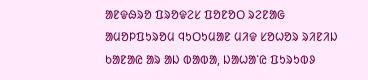ᱟᱱᱫᱷᱨᱚ ᱯᱨᱚᱫᱮᱥ ᱯᱚᱱᱚᱛ ᱨᱮᱱᱟᱜ ᱟᱢᱚᱞᱯᱩᱨᱚᱢ ᱧᱩᱛᱩᱢᱟᱱ ᱢᱤᱫ ᱥᱚᱦᱚᱨ ᱨᱤᱱᱤᱡ ᱠᱟᱱᱟᱭ ᱟᱨ ᱟᱡ ᱵᱟᱵᱟ, ᱡᱟᱦᱟᱸᱭ ᱯᱩᱨᱩᱵᱽ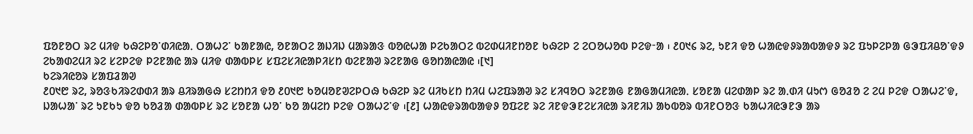ᱯᱚᱱᱚᱛ ᱨᱮ ᱢᱤᱫ ᱠᱷᱮᱞᱚᱸᱰᱤᱭᱟᱹ ᱛᱟᱦᱮᱸ ᱠᱟᱱᱟᱭ, ᱚᱱᱟᱛᱮ ᱟᱡᱤᱡ ᱢᱟᱨᱟᱝ ᱵᱚᱭᱦᱟ ᱞᱮᱠᱟᱛᱮ ᱵᱮᱰᱢᱤᱱᱴᱚᱱ ᱠᱷᱮᱞ ᱮ ᱮᱛᱚᱦᱚᱵ ᱞᱮᱫᱼᱟ ᱾ ᱒᱐᱑᱔ ᱨᱮ, ᱩᱱᱤ ᱫᱚ ᱦᱟᱭᱫᱽᱨᱟᱵᱟᱫᱽ ᱨᱮ ᱯᱩᱞᱮᱞᱟ ᱜᱳᱯᱤᱪᱚᱸᱫᱽ ᱮᱠᱟᱰᱮᱢᱤ ᱨᱮ ᱥᱮᱞᱮᱫ ᱞᱮᱱᱟᱭ ᱟᱨ ᱢᱤᱫ ᱰᱟᱵᱞᱥ ᱥᱯᱮᱥᱤᱭᱟᱞᱤᱥᱴ ᱵᱮᱱᱟᱣ ᱨᱮᱱᱟᱜ ᱜᱚᱴᱟᱭᱟᱭ ᱾[᱑]
ᱠᱮᱨᱤᱭᱚᱨ ᱥᱟᱯᱲᱟᱣ
᱒᱐᱑᱘ ᱨᱮ, ᱨᱚᱝᱠᱤᱨᱮᱰᱰᱤ ᱟᱨ ᱪᱤᱨᱟᱜᱷ ᱥᱮᱴᱴᱤ ᱫᱚ ᱒᱐᱑᱘ ᱠᱚᱢᱚᱱᱣᱮᱞᱛᱷ ᱠᱷᱮᱞ ᱨᱮ ᱢᱤᱠᱥᱴ ᱴᱤᱢ ᱦᱮᱯᱨᱟᱣ ᱨᱮ ᱥᱤᱧᱚᱛ ᱨᱮᱱᱟᱜ ᱱᱟᱜᱟᱢᱤᱭᱟᱹ ᱥᱚᱱᱟ ᱢᱮᱰᱟᱞ ᱨᱮ ᱟᱹᱰᱤ ᱢᱩᱬ ᱜᱚᱲᱚ ᱮ ᱮᱢ ᱞᱮᱫ ᱛᱟᱦᱮᱸᱫ, ᱡᱟᱦᱟᱸ ᱨᱮ ᱩᱱᱠᱩ ᱫᱚ ᱠᱚᱲᱟ ᱰᱟᱵᱞᱥ ᱨᱮ ᱥᱚᱱᱟ ᱦᱚᱸ ᱠᱚ ᱟᱢᱮᱴ ᱞᱮᱫ ᱛᱟᱦᱮᱸᱫ ᱾[᱒] ᱦᱟᱭᱫᱨᱟᱵᱟᱫᱽ ᱚᱯᱮᱱ ᱨᱮ ᱤᱱᱫᱳᱱᱮᱥᱤᱭᱟ ᱨᱤᱱᱤᱡ ᱟᱠᱵᱚᱨ ᱵᱤᱱᱛᱚᱝ ᱠᱟᱦᱤᱭᱳᱱᱳ ᱟᱨ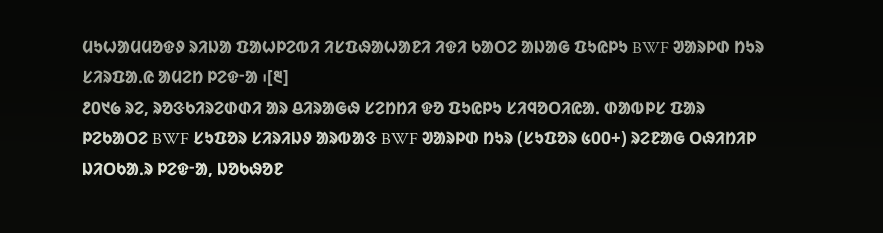ᱢᱩᱦᱟᱢᱢᱚᱫᱽ ᱨᱤᱡᱟ ᱯᱟᱦᱞᱮᱵᱤ ᱤᱥᱯᱷᱟᱦᱟᱱᱤ ᱤᱫᱤ ᱠᱟᱛᱮ ᱟᱡᱟᱜ ᱯᱩᱭᱞᱩ BWF ᱣᱟᱨᱞᱰ ᱴᱩᱨ ᱥᱤᱨᱯᱟᱹᱭ ᱟᱢᱮᱴ ᱞᱮᱫᱼᱟ ᱾[᱓]
᱒᱐᱑᱙ ᱨᱮ, ᱨᱚᱝᱠᱤᱨᱮᱰᱰᱤ ᱟᱨ ᱪᱤᱨᱟᱜᱷ ᱥᱮᱴᱴᱤ ᱫᱚ ᱯᱩᱭᱞᱩ ᱥᱤᱧᱚᱛᱤᱭᱟᱹ ᱰᱟᱵᱞᱥ ᱯᱟᱨ ᱞᱮᱠᱟᱛᱮ BWF ᱥᱩᱯᱚᱨ ᱥᱤᱨᱤᱡᱽ ᱟᱨᱵᱟᱝ BWF ᱣᱟᱨᱞᱰ ᱴᱩᱨ (ᱥᱩᱯᱚᱨ ᱕᱐᱐+) ᱨᱮᱱᱟᱜ ᱛᱷᱤᱴᱤᱞ ᱡᱤᱛᱠᱟᱹᱨ ᱞᱮᱫᱼᱟ, ᱡᱚᱠᱷᱚᱱ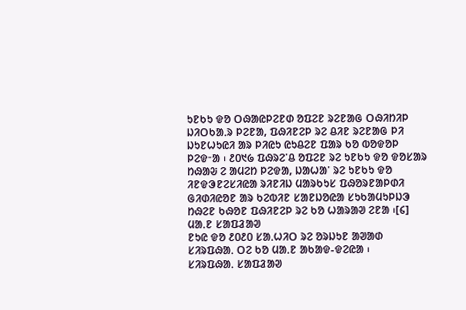ᱩᱱᱠᱩ ᱫᱚ ᱛᱷᱟᱭᱞᱮᱱᱰ ᱚᱯᱮᱱ ᱨᱮᱱᱟᱜ ᱛᱷᱤᱴᱤᱞ ᱡᱤᱛᱠᱟᱹᱨ ᱞᱮᱱᱟ, ᱯᱷᱤᱱᱮᱞ ᱨᱮ ᱪᱤᱱ ᱨᱮᱱᱟᱜ ᱞᱤ ᱡᱩᱱᱦᱩᱭᱤ ᱟᱨ ᱞᱤᱭᱩ ᱭᱩᱪᱮᱱ ᱯᱟᱨ ᱠᱚ ᱵᱚᱫᱚᱞ ᱞᱮᱫᱼᱟ ᱾ ᱒᱐᱑᱙ ᱯᱷᱨᱮᱸᱪ ᱚᱯᱮᱱ ᱨᱮ ᱩᱱᱠᱩ ᱫᱚ ᱫᱚᱥᱟᱨ ᱴᱷᱟᱶ ᱮ ᱟᱢᱮᱴ ᱞᱮᱫᱟ, ᱡᱟᱦᱟᱸ ᱨᱮ ᱩᱱᱠᱩ ᱫᱚ ᱤᱱᱫᱳᱱᱮᱥᱤᱭᱟ ᱨᱤᱱᱤᱡ ᱢᱟᱨᱠᱩᱥ ᱯᱷᱚᱨᱱᱟᱞᱰᱤ ᱜᱤᱰᱤᱭᱚᱱ ᱟᱨ ᱠᱮᱵᱤᱱ ᱥᱟᱱᱡᱚᱭᱟ ᱥᱩᱠᱟᱢᱩᱞᱡᱳ ᱴᱷᱮᱱ ᱠᱷᱚᱱ ᱯᱷᱤᱱᱮᱞ ᱨᱮ ᱠᱚ ᱦᱟᱨᱟᱣ ᱮᱱᱟ ᱾[᱔]
ᱢᱟᱹᱱ ᱥᱟᱯᱲᱟᱣ
ᱱᱩᱭ ᱫᱚ ᱒᱐᱒᱐ ᱥᱟᱹᱦᱤᱛ ᱨᱮ ᱚᱨᱡᱩᱱ ᱟᱣᱟᱰ ᱥᱤᱨᱯᱷᱟᱹ ᱛᱮ ᱠᱚ ᱢᱟᱹᱱ ᱟᱠᱟᱫ-ᱫᱮᱭᱟ ᱾
ᱥᱤᱨᱯᱷᱟᱹ ᱥᱟᱯᱲᱟᱣ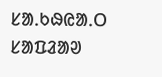ᱥᱟᱹᱠᱷᱭᱟᱹᱛ ᱥᱟᱯᱲᱟᱣ